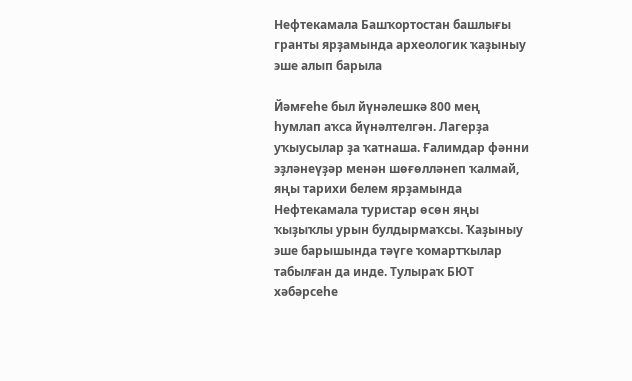Нефтекамала Башҡортостан башлығы гранты ярҙамында археологик ҡаҙыныу эше алып барыла

Йәмғеһе был йүнәлешкә 800 мең һумлап аҡса йүнәлтелгән. Лагерҙа уҡыусылар ҙа ҡатнаша. Ғалимдар фәнни эҙләнеүҙәр менән шөғөлләнеп ҡалмай, яңы тарихи белем ярҙамында Нефтекамала туристар өсөн яңы ҡыҙыҡлы урын булдырмаҡсы. Ҡаҙыныу эше барышында тәүге ҡомартҡылар табылған да инде. Тулыраҡ БЮТ хәбәрсеһе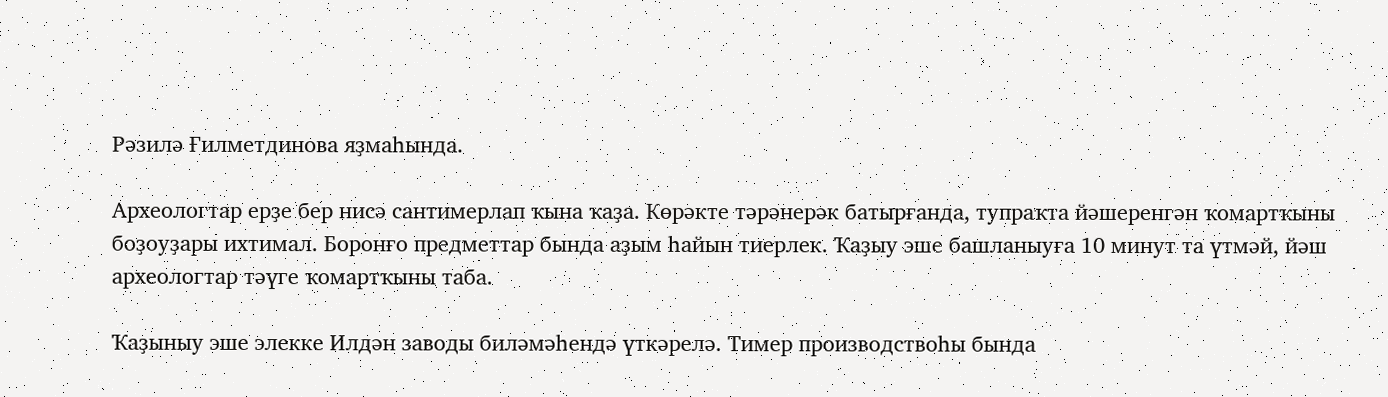Рәзилә Ғилметдинова яҙмаһында.

Археологтар ерҙе бер нисә сантимерлап ҡына ҡаҙа. Көрәкте тәрәнерәк батырғанда, тупраҡта йәшеренгән ҡомартҡыны боҙоуҙары ихтимал. Боронғо предметтар бында аҙым һайын тиерлек. Ҡаҙыу эше башланыуға 10 минут та үтмәй, йәш археологтар тәүге ҡомартҡыны таба.

Ҡаҙыныу эше элекке Илдән заводы биләмәһендә үткәрелә. Тимер производствоһы бында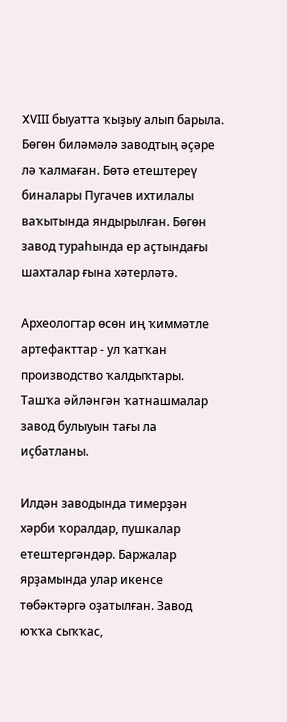XVIII быуатта ҡыҙыу алып барыла. Бөгөн биләмәлә заводтың әҫәре лә ҡалмаған. Бөтә етештереү биналары Пугачев ихтилалы ваҡытында яндырылған. Бөгөн завод тураһында ер аҫтындағы шахталар ғына хәтерләтә.

Археологтар өсөн иң ҡиммәтле артефакттар - ул ҡатҡан производство ҡалдыҡтары. Ташҡа әйләнгән ҡатнашмалар завод булыуын тағы ла иҫбатланы.

Илдән заводында тимерҙән хәрби ҡоралдар, пушкалар етештергәндәр. Баржалар ярҙамында улар икенсе төбәктәргә оҙатылған. Завод юҡҡа сыҡҡас,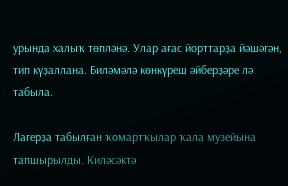урында халыҡ төпләнә. Улар ағас йорттарҙа йәшәгән, тип күҙаллана. Биләмәлә көнкүреш әйберҙәре лә табыла.

Лагерҙа табылған ҡомартҡылар ҡала музейына тапшырылды. Киләсәктә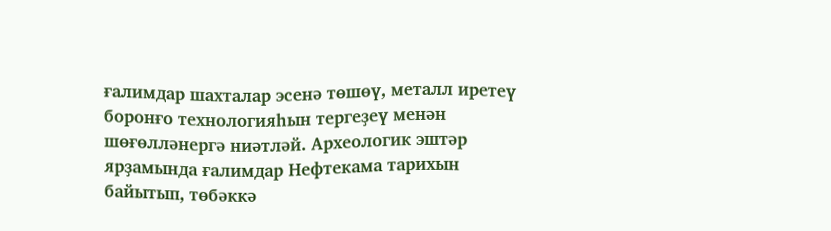ғалимдар шахталар эсенә төшөү, металл иретеү боронғо технологияһын тергеҙеү менән шөғөлләнергә ниәтләй. Археологик эштәр ярҙамында ғалимдар Нефтекама тарихын байытып, төбәккә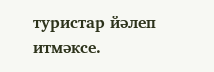туристар йәлеп итмәксе.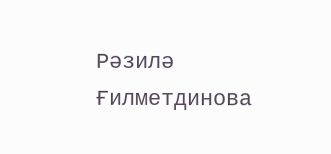Рәзилә Ғилметдинова